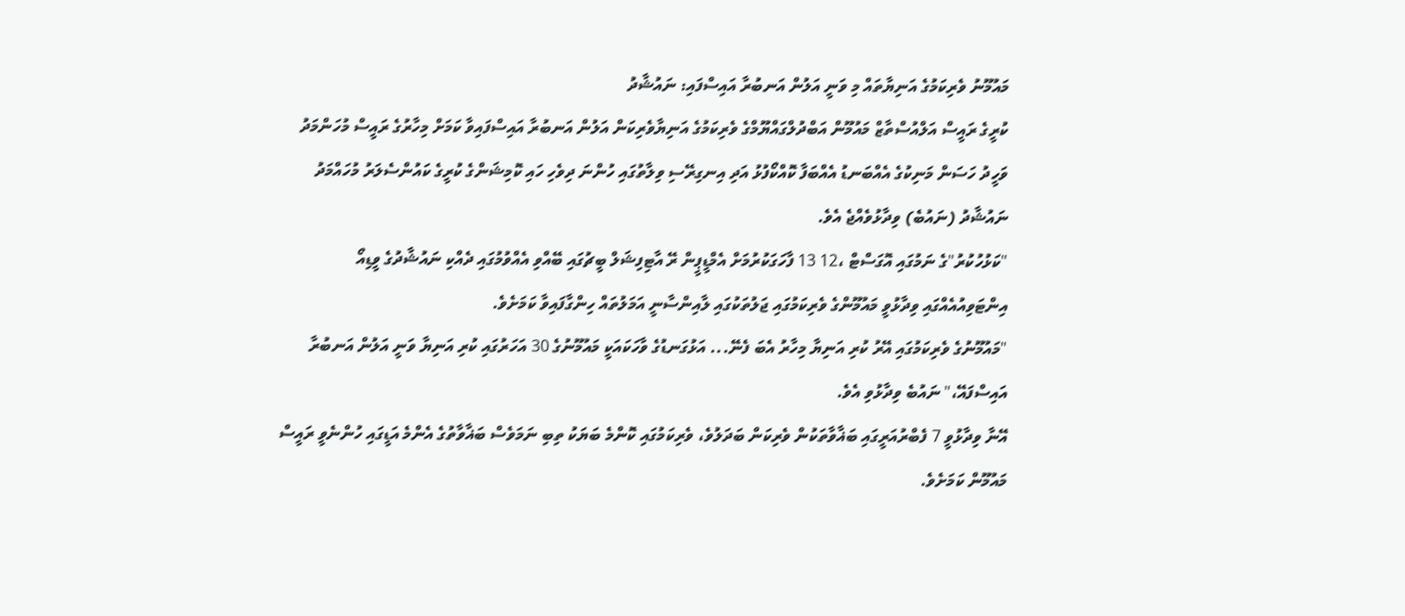މައުމޫނު ވެރިކަމުގެ އަނިޔާތައް މި ވަނީ އަލުން އަނބުރާ އައިސްފައި: ނައުޝާދު
ކުރީގެ ރައީސް އަލްއުސްތާޒް މައުމޫން އަބްދުލްގައްޔޫމްގެ ވެރިކަމުގެ އަނިޔާވެރިކަން އަލުން އަނބުރާ އައިސްފައިވާ ކަމަށް މިހާރުގެ ރައީސް މުހަންމަދު ވަހީދު ހަސަން މަނިކުގެ އެއްބަނޑު އެއްބަފާ ކޮއްކޯފުޅު އަދި އިނގިރޭސި ވިލާތުގައި ހުންނަ ދިވެހި ހައި ކޮމިޝަންގެ ކުރީގެ ކައުންސެލަރު މުހައްމަދު ނައުޝާދު (ނައުބެ) ވިދާޅުވެއްޖެ އެވެ.
"ކަޅުހުކުރު"ގެ ނަމުގައި އޮގަސްޓް ،12 13 ފާހަގަކުރުމަށް އެމްޑީޕީން ރޭ އާޓިފިޝަލް ބީޗުގައި ބޭއްވި އެއްވުމުގައި ދެއްކި ނައުޝާދުގެ ވީޑިއޯ އިންޓަވިއުއެއްގައި ވިދާޅުވީ މައުމޫންގެ ވެރިކަމުގައި ޖަލުތަކުގައި ލާއިންސާނީ އަމަލުތައް ހިންގާފައިވާ ކަމަށެވެ.
"މައުމޫނުގެ ވެރިކަމުގައި އޭރު ކުރި އަނިޔާ މިހާރު އެބަ ފެނޭ... އަޅުގަނޑުގެ ވާހަކައަކީ މައުމޫނުގެ 30 އަހަރުގައި ކުރި އަނިޔާ ވަނީ އަލުން އަނބުރާ އައިސްފައޭ،" ނައުބެ ވިދާޅުވި އެވެ.
އޭނާ ވިދާޅުވީ 7 ފެބްރުއަރީގައި ބަޣާވާތަކުން ވެރިކަން ބަދަލުވެ، ވެރިކަމުގައި ކޮންމެ ބަޔަކު ތިބި ނަމަވެސް ބަޣާވާތުގެ އެންމެ އަޑީގައި ހުންނެވީ ރައީސް މައުމޫން ކަމަށެވެ.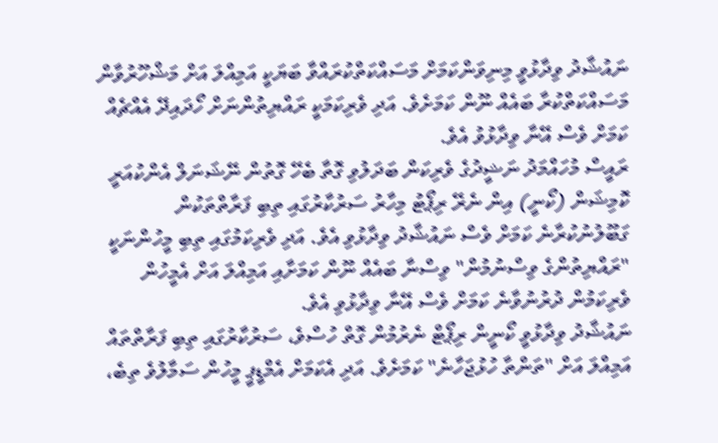ނައުޝާދު ވިދާޅުވީ މިނިވަންކަމަށް މަސައްކަތްކުރައްވާ ބަޔަކީ އަމިއްލަ އަށް މަޝްހޫރުވާން މަސައްކަތްކުރާ ބައެއް ނޫން ކަމަށެވެ. އަދި ވެރިކަމަކީ ރައްޔިތުންނަށް ހޯދައިދޭ އެއްޗެއް ކަމަށް ވެސް އޭނާ ވިދާޅުވު އެވެ.
ރައީސް މުހައްމަދު ނަޝީދުގެ ވެރިކަން ބަދަލުވި ގޮތާ ބެހޭ ގޮތުން ނޭޝަނަލް އެންކުއަރީ ކޮމިޝަން (ކޯނީ) އިން ނެރޭ ރިޕޯޓު މިހާރު ސަރުކާރުގައި ތިބި ފަރާތްތަކުން ގަބޫލުނުކުރާނެ ކަމަށް ވެސް ނައުޝާދު ވިދާޅުވި އެވެ. އަދި ވެރިކަމުގައި ތިބި މީހުންނަކީ "ރައްޔިތުންގެ ވިސްނުމުން" ވިސްނާ ބައެއް ނޫން ކަމަށާއި އަމިއްލަ އަށް އެމީހުން ވެރިކަމުން ދުރުނުވާނެ ކަމަށް ވެސް އޭނާ ވިދާޅުވި އެވެ.
ނައުޝާދު ވިދާޅުވީ ކޯނީން ރިޕޯޓް ނެރުމުން ގޮތް ހުސްވެ، ސަރުކާރުގައި ތިބި ފަރާތްތައް އަމިއްލަ އަށް "ތަންތާ ހުޅުޖަހާނެ" ކަމަށެވެ. އަދި އެކަމަށް އެމްޑީޕީ މީހުން ސަމާލުވެ ތިބެ،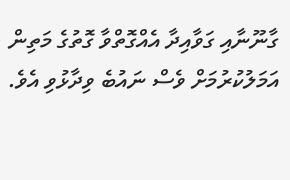ގާނޫނާއި ގަވާއިދާ އެއްގޮތްވާ ގޮތުގެ މަތިން އަމަލުކުރުމަށް ވެސް ނައުބެ ވިދާޅުވި އެވެ.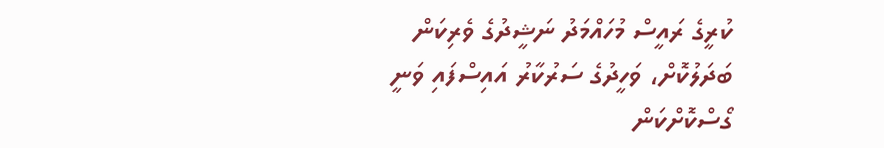ކުރީގެ ރައީސް މުހައްމަދު ނަޝީދުގެ ވެރިކަން ބަދަލުކޮށް، ވަހީދުގެ ސަރުކާރު އައިސްފައި ވަނީ ގޯސްކޮށްކަން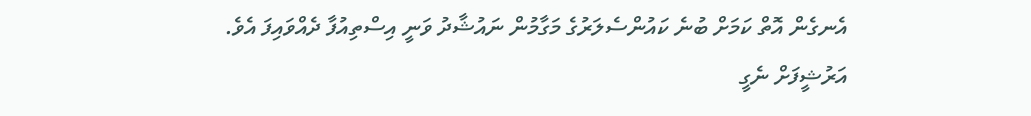އެނގެން އޮތް ކަމަށް ބުނެ ކައުންސެލަރުގެ މަގާމުން ނައުޝާދު ވަނީ އިސްތިއުފާ ދެއްވައިފަ އެވެ.
އަރުޝީފަށް ނެގީ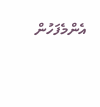އެންމެފަހުން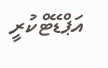އަޕްޑޭޓްކުރީ